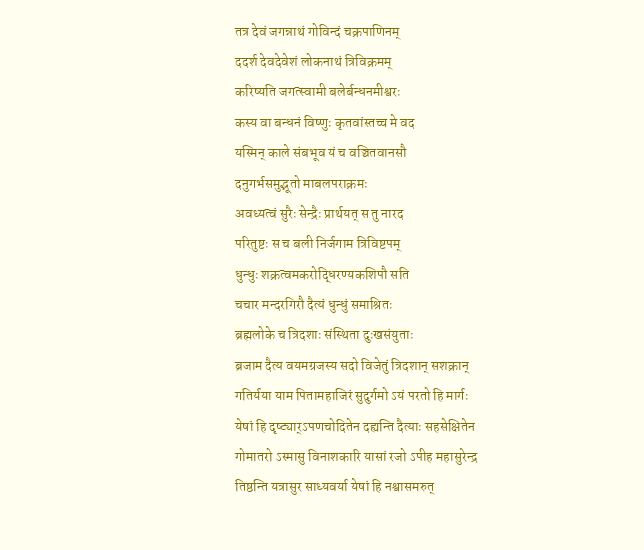तत्र देवं जगन्नाथं गोविन्दं चक्रपाणिनम्
ददर्श देवदेवेशं लोकनाथं त्रिविक्रमम्
करिष्यति जगत्स्वामी बलेर्बन्धनमीश्वरः
कस्य वा बन्धनं विष्णुः कृतवांस्तच्च मे वद
यस्मिन् काले संबभूव यं च वञ्चितवानसौ
दनुगर्भसमुद्भूतो माबलपराक्रमः
अवध्यत्वं सुरैः सेन्द्रैः प्रार्थयत् स तु नारद
परितुष्टः स च बली निर्जगाम त्रिविष्टपम्
धुन्धुः शक्रत्वमकरोद्धिरण्यकशिपौ सति
चचार मन्दरगिरौ दैत्यं धुन्धुं समाश्रितः
ब्रह्मलोके च त्रिदशाः संस्थिता दुःखसंयुताः
ब्रजाम दैत्य वयमग्रजस्य सदो विजेतुं त्रिदशान् सशक्रान्
गतिर्यया याम पितामहाजिरं सुदुर्गमो ऽयं परतो हि मार्गः
येषां हि दृष्ट्यार्ऽपणचोदितेन दह्यन्ति दैत्याः सहसेक्षितेन
गोमातरो ऽस्मासु विनाशकारि यासां रजो ऽपीह महासुरेन्द्र
तिष्ठन्ति यत्रासुर साध्यवर्या येषां हि नश्वासमरुत्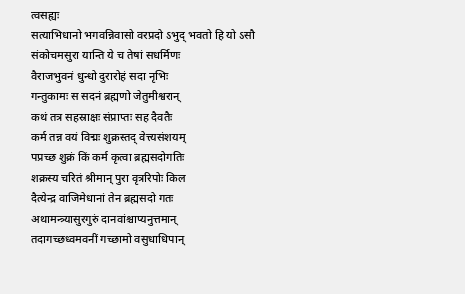त्वसह्यः
सत्याभिधानो भगवन्निवासो वरप्रदो ऽभुद् भवतो हि यो ऽसौ
संकोचमसुरा यान्ति ये च तेषां सधर्मिणः
वैराजभुवनं धुन्धो दुरारोहं सदा नृभिः
गन्तुकामः स सदनं ब्रह्मणो जेतुमीश्वरान्
कथं तत्र सहस्राक्षः संप्राप्तः सह दैवतैः
कर्म तन्न वयं विद्मः शुक्रस्तद् वेत्त्यसंशयम्
पप्रच्छ शुक्रं किं कर्म कृत्वा ब्रह्मसदोगतिः
शक्रस्य चरितं श्रीमान् पुरा वृत्ररिपोः किल
दैत्येन्द्र वाजिमेधानां तेन ब्रह्मसदो गतः
अथामन्त्र्यासुरगुरुं दानवांश्चाप्यनुत्तमान्
तदागच्छध्वमवनीं गच्छामो वसुधाधिपान्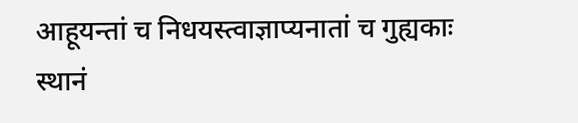आहूयन्तां च निधयस्त्वाज्ञाप्यनातां च गुह्यकाः
स्थानं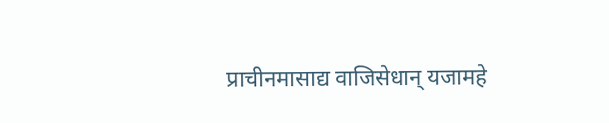प्राचीनमासाद्य वाजिसेधान् यजामहे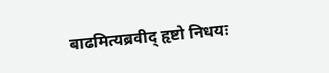बाढमित्यब्रवीद् हृष्टो निधयः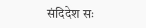संदिदेश सः